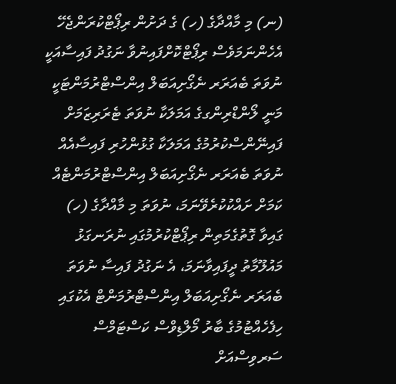(ނ) މި މާއްދާގެ (ހ) ގެ ދަށުން ރިޕޯޓްކުރަންޖެހޭ އެހެންނަމަވެސް ރިޕޯޓްކޮށްފައިނުވާ ނަގުދު ފައިސާއަކީ ނުވަތަ ބެއަރަރ ނެގޯށިއަބަލް އިންސްޓްރުމަންޓަކީ މަނީ ލޯންޑްރިންގގެ އަމަލަކާ ނުވަތަ ޓެރަރިޒަމަށް ފައިނޭންސްކުރުމުގެ އަމަލަކާ ގުޅުންހުރި ފައިސާއެއް ނުވަތަ ބެއަރަރ ނެގޯށިއަބަލް އިންސްޓްރުމަންޓެއް ކަމަށް ށައްކުކުރެވޭނަމަ، ނުވަތަ މި މާއްދާގެ (ހ) ގައިވާ ގޮތުގެމަތިން ރިޕޯޓްކުރުމުގައި ނުރަނގަޅު މައުލޫމާތު ދީފައިވާނަމަ، އެ ނަގުދު ފައިސާ ނުވަތަ ބެއަރަރ ނެގޯށިއަބަލް އިންސްޓްރުމަންޓް އެކުގައި ހިފެހެއްޓުމުގެ ބާރު މޯލްޑިވްސް ކަސްޓަމްސް ސަރވިސްއަށް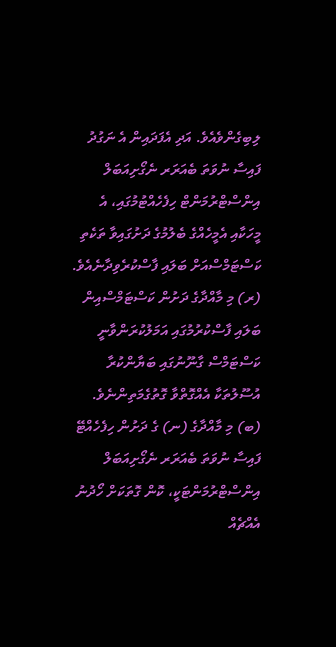ލިބިގެންވެއެވެ. އަދި އެފަދައިން އެ ނަގުދު ފައިސާ ނުވަތަ ބެއަރަރ ނެގޯށިއަބަލް އިންސްޓްރުމަންޓް ހިފެހެއްޓުމުގައި، އެ މީހަކާއި އެމީހެއްގެ ބެލުމުގެ ދަށުގައިވާ ތަކެތި ކަސްޓަމްސްއަށް ބަލައި ފާސްކުރެވިދާނެއެވެ.
(ރ) މި މާއްދާގެ ދަށުން ކަސްޓަމްސްއިން ބަލައި ފާސްކުރުމުގައި އަމަލުކުރަންވާނީ ކަސްޓަމްސް ގާނޫނުގައި ބަޔާންކުރާ އުސޫލުތަކާ އެއްގޮތްވާ ގޮތުގެމަތިންނެވެ.
(ބ) މި މާއްދާގެ (ނ) ގެ ދަށުން ހިފެހެއްޓޭ ފައިސާ ނުވަތަ ބެއަރަރ ނެގޯށިއަބަލް އިންސްޓްރުމަންޓަކީ، ކޮން ގޮތަކަށް ހޯދުނު އެއްޗެއް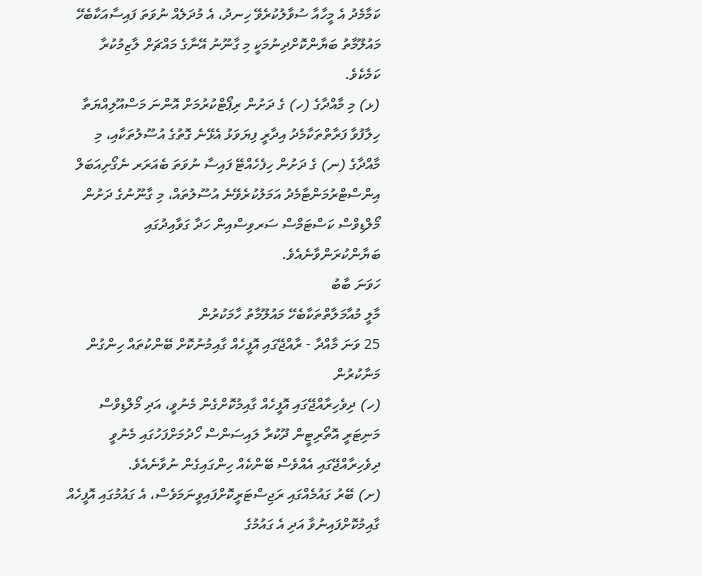ކަމާމެދު އެ މީހާއާ ސުވާލުކުރެވޭ ހިނދު، އެ މުދަލެއް ނުވަތަ ފައިސާއަކާބެހޭ މައުލޫމާތު ބަޔާންކޮށްދިނުމަކީ މި ގާނޫނު އޭނާގެ މައްޗަށް ލާޒިމުކުރާ ކަމެކެވެ.
(ޅ) މި މާއްދާގެ (ހ) ގެ ދަށުން ރިޕޯޓްކުރުމަށް އޮންނަ މަސްއޫލިއްޔަތާ ހިލާފުވާ ފަރާތްތަކާމެދު އިދާރީ ފިޔަވަޅު އެޅޭނެ ގޮތުގެ އުސޫލުތަކާއި، މި މާއްދާގެ (ނ) ގެ ދަށުން ހިފެހެއްޓޭ ފައިސާ ނުވަތަ ބެއަރަރ ނެގޯށިއަބަލް އިންސްޓްރުމަންޓާމެދު އަމަލުކުރެވޭނެ އުސޫލުތައް، މި ގާނޫނުގެ ދަށުން މޯލްޑިވްސް ކަސްޓަމްސް ސަރވިސްއިން ހަދާ ގަވާއިދުގައި ބަޔާންކުރަންވާނެއެވެ.
ހަވަނަ ބާބު
މާލީ މުއާމަލާތްތަކާބެހޭ މައުލޫމާތު ހާމަކުރުން
25 ވަނަ މާއްދާ - ރާއްޖޭގައި އޮފީހެއް ގާއިމުނުކޮށް ބޭންކުތައް ހިންގުން މަނާކުރުން
(ހ) ދިވެހިރާއްޖޭގައި އޮފީހެއް ގާއިމުކޮށްގެން މެނުވީ، އަދި މޯލްޑިވްސް މަނިޓަރީ އޮތޯރިޓީން ދޫކުރާ ލައިސަންސް ހޯދުމަށްފަހުގައި މެނުވީ ދިވެހިރާއްޖޭގައި އެއްވެސް ބޭންކެއް ހިންގައިގެން ނުވާނެއެވެ.
(ށ) ބޭރު ގައުމެއްގައި ރަޖިސްޓަރީކޮށްފައިވީނަމަވެސް، އެ ގައުމުގައި އޮފީހެއް ގާއިމުކޮށްފައިނުވާ އަދި އެ ގައުމުގެ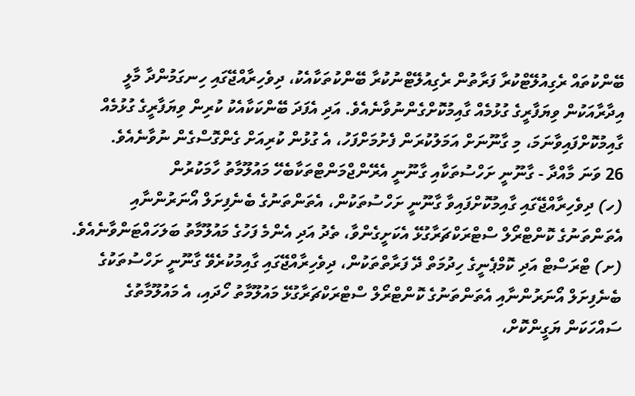ބޭންކުތައް ރެގިއުލޭޓްކުރާ ފަރާތުން ރެގިއުލޭޓްނުކުރާ ބޭންކުތަކާއެކު، ދިވެހިރާއްޖޭގައި ހިނގަމުންދާ މާލީ އިދާރާއަކުން ވިޔަފާރީގެ ގުޅުމެއް ގާއިމުކޮށްގެންނުވާނެއެވެ. އަދި އެފަދަ ބޭންކަކާއެކު ކުރިން ވިޔަފާރީގެ ގުޅުމެއް ގާއިމުކޮށްފައިވާނަމަ، މި ގާނޫނަށް އަމަލުކުރަން ފެށުމަށްފަހު، އެ ގުޅުން ކުރިއަށް ގެންގޮސްގެން ނުވާނެއެވެ.
26 ވަނަ މާއްދާ - ގާނޫނީ ށަހްސުތަކާއި ގާނޫނީ އެރޭންޖްމަންޓްތަކާބެހޭ މައުލޫމާތު ހާމަކުރުން
(ހ) ދިވެހިރާއްޖޭގައި ގާއިމުކޮށްފައިވާ ގާނޫނީ ށަހްސުތަކުން، އެތަންތަނުގެ ބެނެފިށަލް އޯނަރުންނާއި އެތަންތަނުގެ ކޮންޓްރޯލް ސްޓްރަކްޗަރާގުޅޭ އެކަށީގެންވާ، ތެދު އަދި އެންމެ ފަހުގެ މައުލޫމާތު ބަލަހައްޓަންވާނެއެވެ.
(ށ) ޓްރަސްޓް އަދި ކޮމްޕެނީގެ ހިދުމަތް ދޭ ފަރާތްތަކުން، ދިވެހިރާއްޖޭގައި ގާއިމުކުރެވޭ ގާނޫނީ ށަހްސުތަކުގެ ބެނެފިށަލް އޯނަރުންނާއި އެތަންތަނުގެ ކޮންޓްރޯލް ސްޓްރަކްޗަރާގުޅޭ މައުލޫމާތު ހޯދައި، އެ މައުލޫމާތުގެ ސައްހަކަން ޔަގީންކޮށް،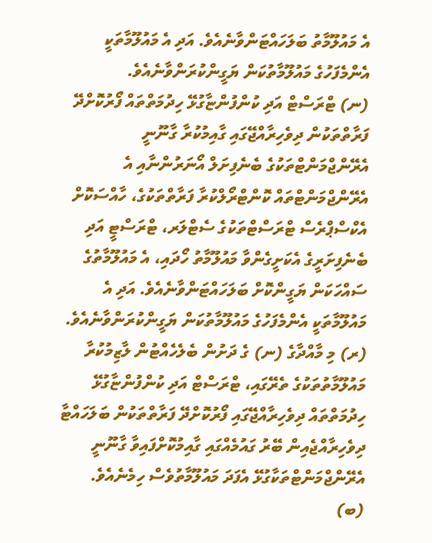އެ މައުލޫމާތު ބަލަހައްޓަންވާނެއެވެ. އަދި އެ މައުލޫމާތަކީ އެންމެފަހުގެ މައުލޫމާތުކަން ޔަގީންކުރަންވާނެއެވެ.
(ނ) ޓްރަސްޓް އަދި ކުންފުންޏާގުޅޭ ހިދުމަތްތައް ފޯރުކޮށްދޭ ފަރާތްތަކުން ދިވެހިރާއްޖޭގައި ގާއިމުކުރާ ގާނޫނީ އެރޭންޖްމަންޓްތަކުގެ ބެނެފިށަލް އޯނަރުންނާއި އެ އެރޭންޖްމަންޓްތައް ކޮންޓްރޯލްކުރާ ފަރާތްތަކުގެ، ހާއްސަކޮށް އެކްސްޕްރެސް ޓްރަސްޓްތަކުގެ ސެޓްލަރ، ޓްރަސްޓީ އަދި ބެނެފިށަރީގެ އެކަށީގެންވާ މައުލޫމާތު ހޯދައި، އެ މައުލޫމާތުގެ ސައްހަކަން ޔަގީންކޮށް ބަލަހައްޓަންވާނެއެވެ. އަދި އެ މައުލޫމާތަކީ އެންމެފަހުގެ މައުލޫމާތުކަން ޔަގީންކުރަންވާނެއެވެ.
(ރ) މި މާއްދާގެ (ނ) ގެ ދަށުން ބެލެހެއްޓުން ލާޒިމުކުރާ މައުލޫމާތުތަކުގެ ތެރޭގައި، ޓްރަސްޓް އަދި ކުންފުންޏާގުޅޭ ހިދުމަތްތައް ދިވެހިރާއްޖޭގައި ފޯރުކޮށްދޭ ފަރާތްތަކުން ބަލަހައްޓާ ދިވެހިރާއްޖެއިން ބޭރު ގައުމެއްގައި ގާއިމުކޮށްފައިވާ ގާނޫނީ އެރޭންޖްމަންޓްތަކާގުޅޭ އެފަދަ މައުލޫމާތުވެސް ހިމެނެއެވެ.
(ބ)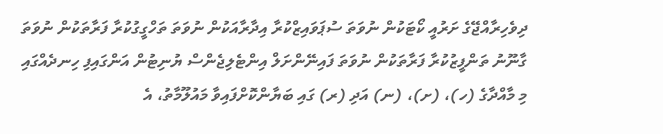ދިވެހިރާއްޖޭގެ ށަރުއީ ކޯޓަކުން ނުވަތަ ސުޕަވައިޒްކުރާ އިދާރާއަކުން ނުވަތަ ތަހްގީގުކުރާ ފަރާތަކުން ނުވަތަ ގާނޫނު ތަންފީޒުކުރާ ފަރާތަކުން ނުވަތަ ފައިނޭންށަލް އިންޓެލިޖެންސް ޔުނިޓުން އަންގައިފި ހިނދެއްގައި މި މާއްދާގެ (ހ)، (ށ)، (ނ) އަދި (ރ) ގައި ބަޔާންކޮށްފައިވާ މައުލޫމާތު، އެ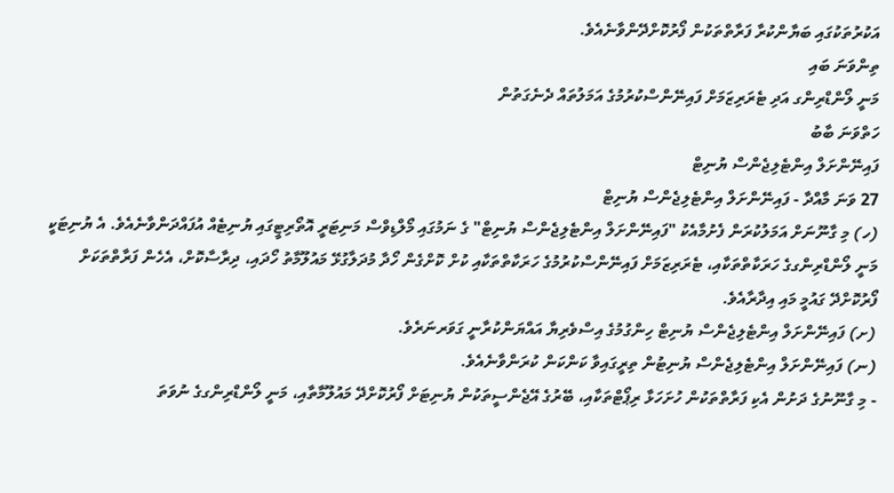އަކުރުތަކުގައި ބަޔާންކުރާ ފަރާތްތަކުން ފޯރުކޮށްދޭންވާނެއެވެ.
ތިންވަނަ ބައި
މަނީ ލޯންޑްރިންގ އަދި ޓެރަރިޒަމަށް ފައިނޭންސްކުރުމުގެ އަމަލުތައް ދެނެގަތުން
ހަތްވަނަ ބާބު
ފައިނޭންށަލް އިންޓެލިޖެންސް ޔުނިޓް
27 ވަނަ މާއްދާ - ފައިނޭންށަލް އިންޓެލިޖެންސް ޔުނިޓް
(ހ) މި ގާނޫނަށް އަމަލުކުރަން ފެށުމާއެކު "ފައިނޭންށަލް އިންޓެލިޖެންސް ޔުނިޓް" ގެ ނަމުގައި މޯލްޑިވްސް މަނިޓަރީ އޮތޯރިޓީގައި ޔުނިޓެއް އުފައްދަންވާނެއެވެ. އެ ޔުނިޓަކީ މަނީ ލޯންޑްރިންގގެ ހަރަކާތްތަކާއި، ޓެރަރިޒަމަށް ފައިނޭންސްކުރުމުގެ ހަރަކާތްތަކާއި ކުށް ކޮށްގެން ހޯދާ މުދަލާގުޅޭ މައުލޫމާތު ހޯދައި، ދިރާސާކޮށް، އެހެން ފަރާތްތަކަށް ފޯރުކޮށްދޭ ގައުމީ މައި އިދާރާއެވެ.
(ށ) ފައިނޭންށަލް އިންޓެލިޖެންސް ޔުނިޓް ހިންގުމުގެ އިސްވެރިޔާ އައްޔަންކުރާނީ ގަވަރނަރެވެ.
(ނ) ފައިނޭންށަލް އިންޓެލިޖެންސް ޔުނިޓުން ތިރީގައިވާ ކަންކަން ކުރަންވާނެއެވެ.
- މި ގާނޫނުގެ ދަށުން އެކި ފަރާތްތަކުން ހުށަހަޅާ ރިޕޯޓްތަކާއި، ބޭރުގެ އޭޖެންސީތަކުން ޔުނިޓަށް ފޯރުކޮށްދޭ މައުލޫމާތާއި، މަނީ ލޯންޑްރިންގގެ ނުވަތަ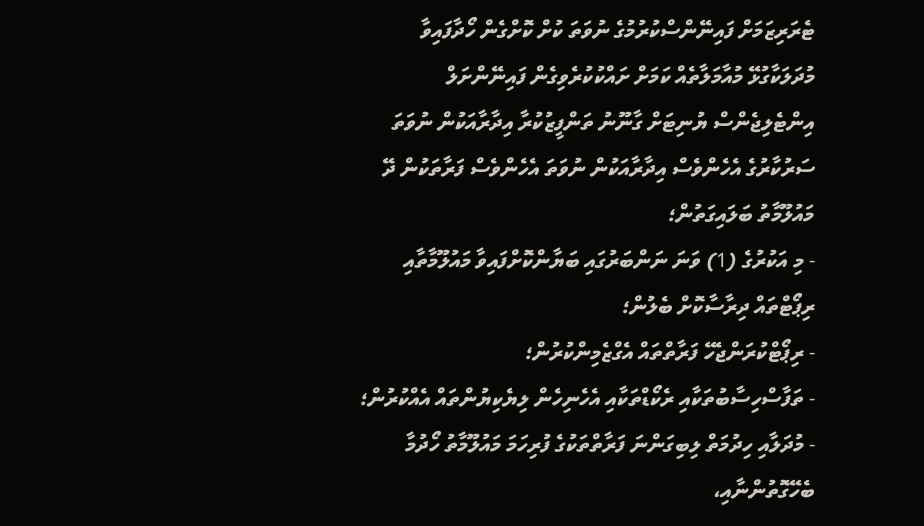ޓެރަރިޒަމަށް ފައިނޭންސްކުރުމުގެ ނުވަތަ ކުށް ކޮށްގެން ހޯދާފައިވާ މުދަލަކާގުޅޭ މުއާމަލާތެއް ކަމަށް ށައްކުކުރެވިގެން ފައިނޭންށަލް އިންޓެލިޖެންސް ޔުނިޓަށް ގާނޫނު ތަންފީޒުކުރާ އިދާރާއަކުން ނުވަތަ ސަރުކާރުގެ އެހެންވެސް އިދާރާއަކުން ނުވަތަ އެހެންވެސް ފަރާތަކުން ދޭ މައުލޫމާތު ބަލައިގަތުން؛
- މި އަކުރުގެ (1) ވަނަ ނަންބަރުގައި ބަޔާންކޮށްފައިވާ މައުލޫމާތާއި ރިޕޯޓްތައް ދިރާސާކޮށް ބެލުން؛
- ރިޕޯޓްކުރަންޖެހޭ ފަރާތްތައް އެގްޒެމިންކުރުން؛
- ތަފާސްހިސާބުތަކާއި ރެކޯޑްތަކާއި އެހެނިހެން ލިޔެކިޔުންތައް އެއްކުރުން؛
- މުދަލާއި ހިދުމަތް ލިބިގަންނަ ފަރާތްތަކުގެ ފުރިހަމަ މައުލޫމާތު ހޯދުމާ ބެހޭގޮތުންނާއި،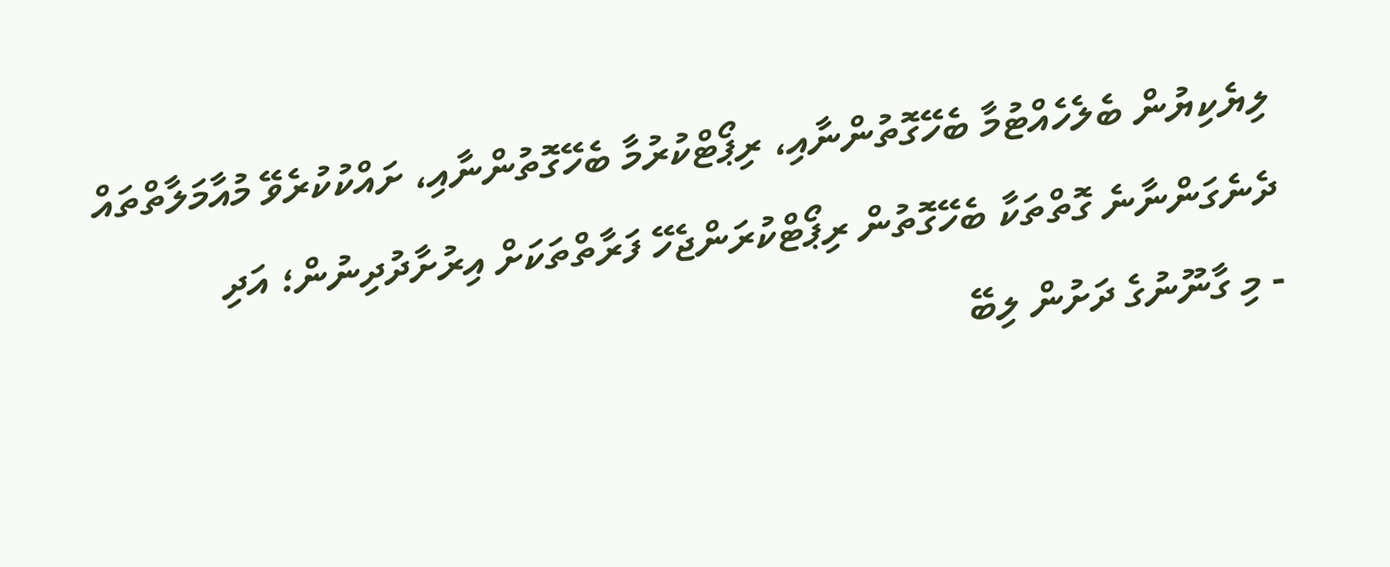ލިޔެކިޔުން ބެލެހެއްޓުމާ ބެހޭގޮތުންނާއި، ރިޕޯޓްކުރުމާ ބެހޭގޮތުންނާއި، ށައްކުކުރެވޭ މުއާމަލާތްތައް ދެނެގަންނާނެ ގޮތްތަކާ ބެހޭގޮތުން ރިޕޯޓްކުރަންޖެހޭ ފަރާތްތަކަށް އިރުށާދުދިނުން؛ އަދި
- މި ގާނޫނުގެ ދަށުން ލިބޭ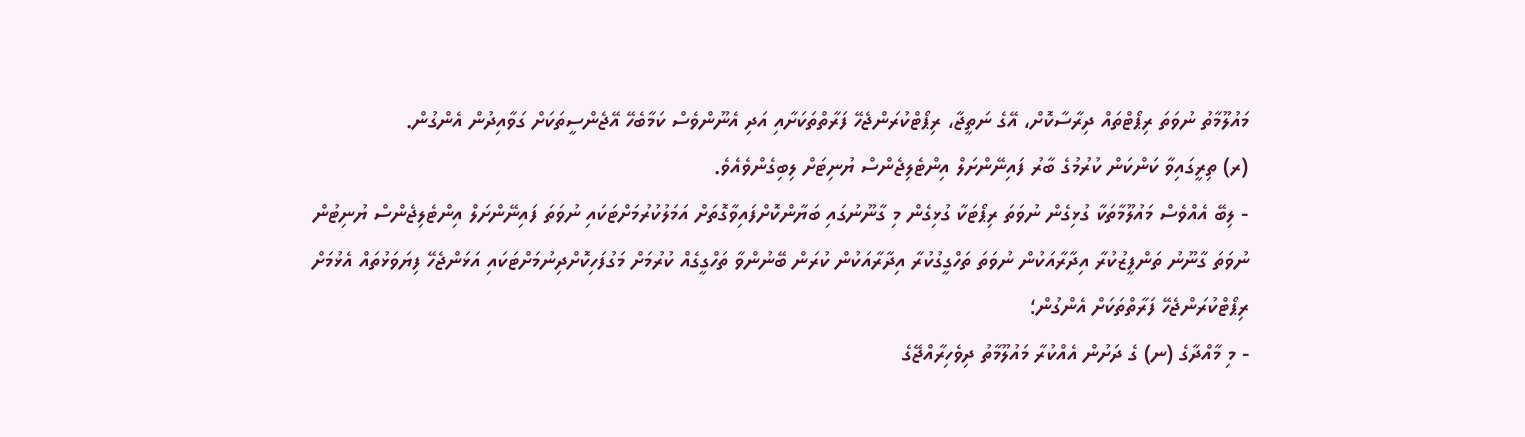މައުލޫމާތު ނުވަތަ ރިޕޯޓްތައް ދިރާސާކޮށް، އޭގެ ނަތީޖާ، ރިޕޯޓްކުރަންޖެހޭ ފަރާތްތަކަށާއި އަދި އެނޫންވެސް ކަމާބެހޭ އޭޖެންސީތަކަށް ގަވާއިދުން އެންގުން.
(ރ) ތިރީގައިވާ ކަންކަން ކުރުމުގެ ބާރު ފައިނޭންށަލް އިންޓެލިޖެންސް ޔުނިޓަށް ލިބިގެންވެއެވެ.
- ލިބޭ އެއްވެސް މައުލޫމާތަކާ ގުޅިގެން ނުވަތަ ރިޕޯޓަކާ ގުޅިގެން މި ގާނޫނުގައި ބަޔާންކޮށްފައިވާގޮތަށް އަމަލުކުރުމަށްޓަކައި ނުވަތަ ފައިނޭންށަލް އިންޓެލިޖެންސް ޔުނިޓުން ނުވަތަ ގާނޫނު ތަންފީޒުކުރާ އިދާރާއަކުން ނުވަތަ ތަހްގީގުކުރާ އިދާރާއަކުން ކުރަން ބޭނުންވާ ތަހްގީގެއް ކުރުމަށް މަގުފަހިކޮށްދިނުމަށްޓަކައި އަޅަންޖެހޭ ފިޔަވަޅުތައް އެޅުމަށް ރިޕޯޓްކުރަންޖެހޭ ފަރާތްތަކަށް އެންގުން؛
- މި މާއްދާގެ (ނ) ގެ ދަށުން އެއްކުރާ މައުލޫމާތު ދިވެހިރާއްޖޭގެ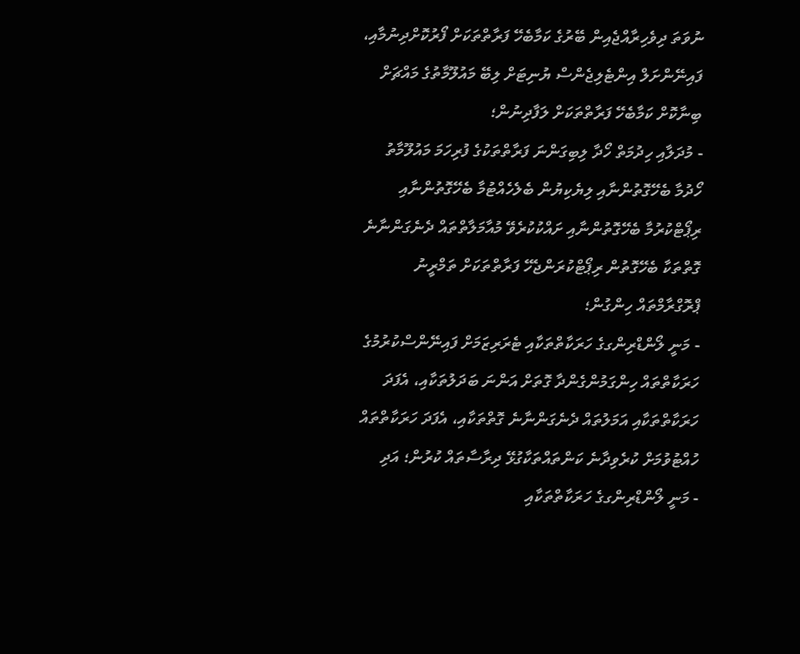ނުވަތަ ދިވެހިރާއްޖެއިން ބޭރުގެ ކަމާބެހޭ ފަރާތްތަކަށް ފޯރުކޮށްދިނުމާއި، ފައިނޭންށަލް އިންޓެލިޖެންސް ޔުނިޓަށް ލިބޭ މައުލޫމާތުގެ މައްޗަށް ބިނާކޮށް ކަމާބެހޭ ފަރާތްތަކަށް ލަފާދިނުން؛
- މުދަލާއި ހިދުމަތް ހޯދާ ލިބިގަންނަ ފަރާތްތަކުގެ ފުރިހަމަ މައުލޫމާތު ހޯދުމާ ބެހޭގޮތުންނާއި ލިޔެކިޔުން ބެލެހެއްޓުމާ ބެހޭގޮތުންނާއި ރިޕޯޓްކުރުމާ ބެހޭގޮތުންނާއި ށައްކުކުރެވޭ މުއާމަލާތްތައް ދެނެގަންނާނެ ގޮތްތަކާ ބެހޭގޮތުން ރިޕޯޓްކުރަންޖެހޭ ފަރާތްތަކަށް ތަމްރީނު ޕްރޮގްރާމްތައް ހިންގުން؛
- މަނީ ލޯންޑްރިންގގެ ހަރަކާތްތަކާއި ޓެރަރިޒަމަށް ފައިނޭންސްކުރުމުގެ ހަރަކާތްތައް ހިންގަމުންގެންދާ ގޮތަށް އަންނަ ބަދަލުތަކާއި، އެފަދަ ހަރަކާތްތަކާއި އަމަލުތައް ދެނެގަންނާނެ ގޮތްތަކާއި، އެފަދަ ހަރަކާތްތައް ހުއްޓުވުމަށް ކުރެވިދާނެ ކަންތައްތަކާގުޅޭ ދިރާސާތައް ކުރުން؛ އަދި
- މަނީ ލޯންޑްރިންގގެ ހަރަކާތްތަކާއި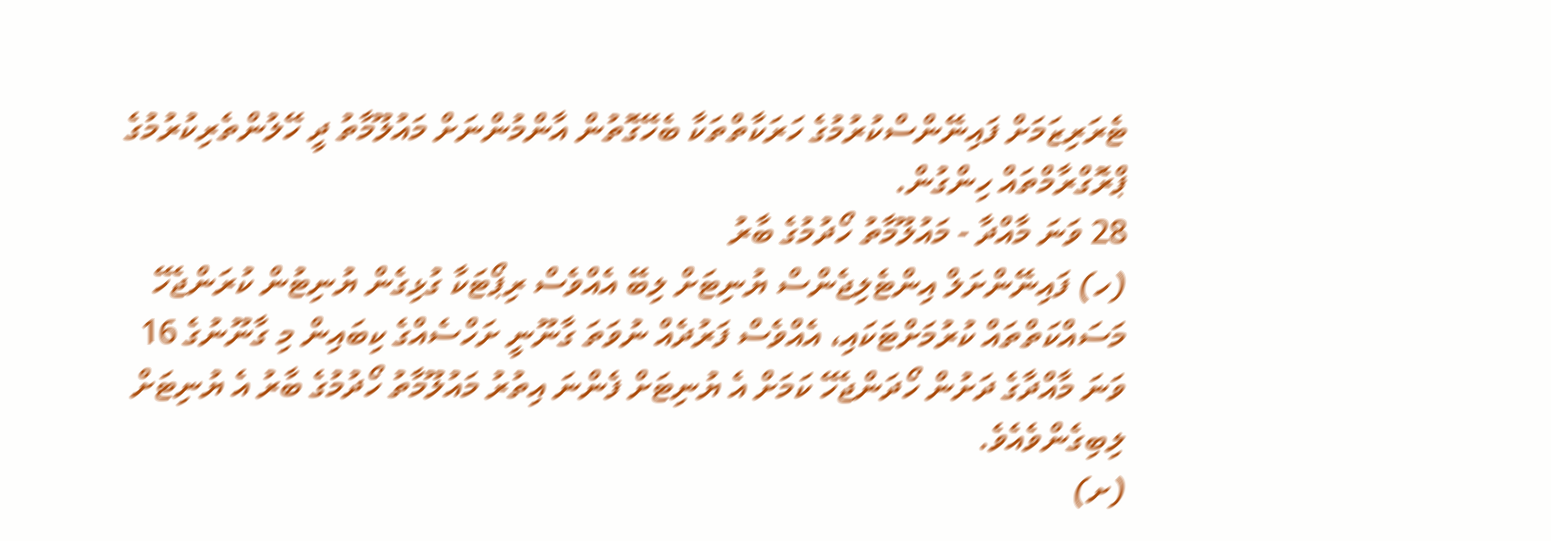ޓެރަރިޒަމަށް ފައިނޭންސްކުރުމުގެ ހަރަކާތްތަކާ ބެހޭގޮތުން އާންމުންނަށް މައުލޫމާތު ދީ ހޭލުންތެރިކުރުމުގެ ޕްރޮގްރާމްތައް ހިންގުން.
28 ވަނަ މާއްދާ - މައުލޫމާތު ހޯދުމުގެ ބާރު
(ހ) ފައިނޭންށަލް އިންޓެލިޖެންސް ޔުނިޓަށް ލިބޭ އެއްވެސް ރިޕޯޓަކާ ގުޅިގެން ޔުނިޓުން ކުރަންޖެހޭ މަސައްކަތްތައް ކުރުމަށްޓަކައި، އެއްވެސް ފަރުދެއް ނުވަތަ ގާނޫނީ ށަހްސެއްގެ ކިބައިން މި ގާނޫނުގެ 16 ވަނަ މާއްދާގެ ދަށުން ހޯދަންޖެހޭ ކަމަށް އެ ޔުނިޓަށް ފެންނަ އިތުރު މައުލޫމާތު ހޯދުމުގެ ބާރު އެ ޔުނިޓަށް ލިބިގެންވެއެވެ.
(ށ)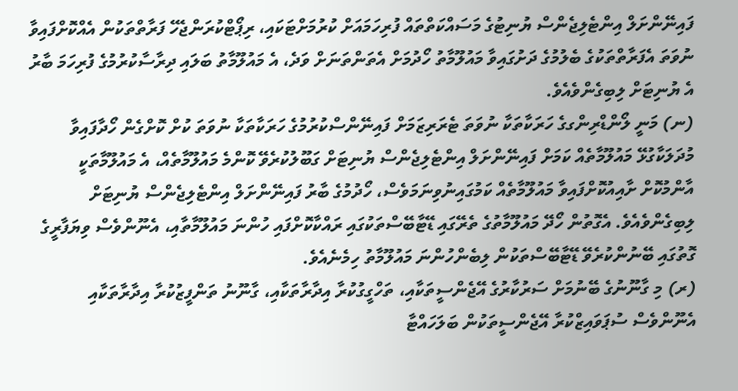ފައިނޭންށަލް އިންޓެލިޖެންސް ޔުނިޓުގެ މަސައްކަތްތައް ފުރިހަމައަށް ކުރުމަށްޓަކައި، ރިޕޯޓްކުރަންޖެހޭ ފަރާތްތަކުން އެއްކޮށްފައިވާ ނުވަތަ އެފަރާތްތަކުގެ ބެލުމުގެ ދަށުގައިވާ މައުލޫމާތު ހޯދުމަށް އެތަންތަނަށް ވަދެ، އެ މައުލޫމާތު ބަލައި ދިރާސާކުރުމުގެ ފުރިހަމަ ބާރު އެ ޔުނިޓަށް ލިބިގެންވެއެވެ.
(ނ) މަނީ ލޯންޑްރިންގގެ ހަރަކާތަކާ ނުވަތަ ޓެރަރިޒަމަށް ފައިނޭންސްކުރުމުގެ ހަރަކާތަކާ ނުވަތަ ކުށް ކޮށްގެން ހޯދާފައިވާ މުދަލަކާގުޅޭ މައުލޫމާތެއް ކަމަށް ފައިނޭންށަލް އިންޓެލިޖެންސް ޔުނިޓަށް ގަބޫލުކުރެވޭ ކޮންމެ މައުލޫމާތެއް، އެ މައުލޫމާތަކީ އާންމުކޮށް ށާއިއުކޮށްފައިވާ މައުލޫމާތެއް ކަމުގައިނުވިނަމަވެސް، ހޯދުމުގެ ބާރު ފައިނޭންށަލް އިންޓެލިޖެންސް ޔުނިޓަށް ލިބިގެންވެއެވެ. އެގޮތުން ހޯދޭ މައުލޫމާތުގެ ތެރޭގައި ޑޭޓާބޭސްތަކުގައި ރައްކާކޮށްފައި ހުންނަ މައުލޫމާތާއި، އެނޫންވެސް ވިޔަފާރީގެ ގޮތުގައި ބޭނުންކުރެވޭ ޑޭޓާބޭސްތަކުން ލިބެންހުންނަ މައުލޫމާތު ހިމެނެއެވެ.
(ރ) މި ގާނޫނުގެ ބޭނުމަށް ސަރުކާރުގެ އޭޖެންސީތަކާއި، ތަހްގީގުކުރާ އިދާރާތަކާއި، ގާނޫނު ތަންފީޒުކުރާ އިދާރާތަކާއި އެނޫންވެސް ސުޕަވައިޒްކުރާ އޭޖެންސީތަކުން ބަލަހައްޓާ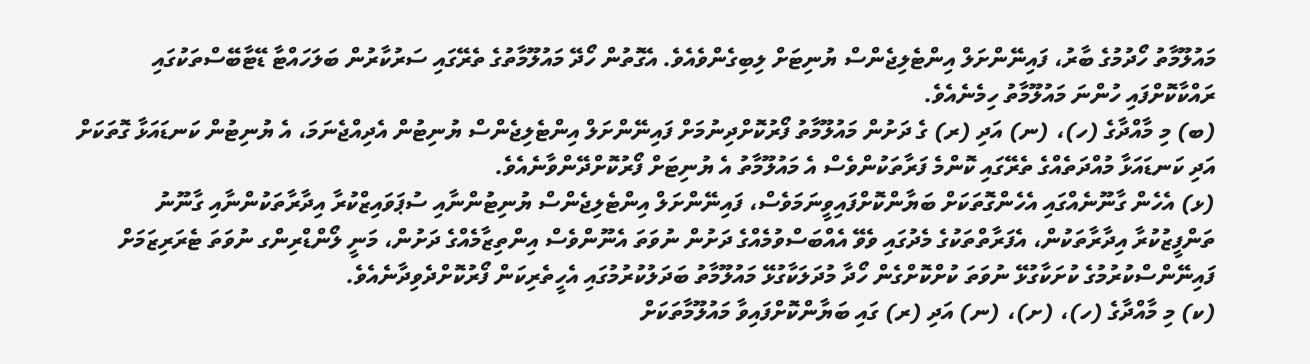މައުލޫމާތު ހޯދުމުގެ ބާރު، ފައިނޭންށަލް އިންޓެލިޖެންސް ޔުނިޓަށް ލިބިގެންވެއެވެ. އެގޮތުން ހޯދޭ މައުލޫމާތުގެ ތެރޭގައި ސަރުކާރުން ބަލަހައްޓާ ޑޭޓާބޭސްތަކުގައި ރައްކާކޮށްފައި ހުންނަ މައުލޫމާތު ހިމެނެއެވެ.
(ބ) މި މާއްދާގެ (ހ)، (ނ) އަދި (ރ) ގެ ދަށުން މައުލޫމާތު ފޯރުކޮށްދިނުމަށް ފައިނޭންށަލް އިންޓެލިޖެންސް ޔުނިޓުން އެދިއްޖެނަމަ، އެ ޔުނިޓުން ކަނޑައަޅާ ގޮތަކަށް އަދި ކަނޑައަޅާ މުއްދަތެއްގެ ތެރޭގައި ކޮންމެ ފަރާތަކުންވެސް އެ މައުލޫމާތު އެ ޔުނިޓަށް ފޯރުކޮށްދޭންވާނެއެވެ.
(ޅ) އެހެން ގާނޫނެއްގައި އެހެންގޮތަކަށް ބަޔާންކޮށްފައިވީނަމަވެސް، ފައިނޭންށަލް އިންޓެލިޖެންސް ޔުނިޓުންނާއި ސުޕަވައިޒްކުރާ އިދާރާތަކުންނާއި ގާނޫނު ތަންފީޒުކުރާ އިދާރާތަކުން، އެފަރާތްތަކުގެ މެދުގައި ވެވޭ އެއްބަސްވުމެއްގެ ދަށުން ނުވަތަ އެނޫންވެސް އިންތިޒާމެއްގެ ދަށުން، މަނީ ލޯންޑްރިންގ ނުވަތަ ޓެރަރިޒަމަށް ފައިނޭންސްކުރުމުގެ ކުށަކާގުޅޭ ނުވަތަ ކުށްކޮށްގެން ހޯދާ މުދަލަކާގުޅޭ މައުލޫމާތު ބަދަލުކުރުމުގައި އެހީތެރިކަން ފޯރުކޮށްދެވިދާނެއެވެ.
(ކ) މި މާއްދާގެ (ހ)، (ށ)، (ނ) އަދި (ރ) ގައި ބަޔާންކޮށްފައިވާ މައުލޫމާތަކަށް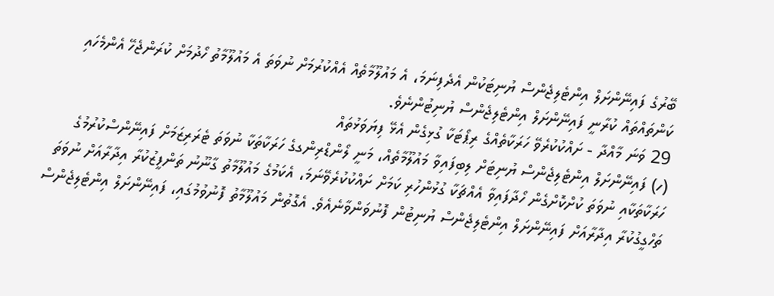ބޭރުގެ ފައިނޭންށަލް އިންޓެލިޖެންސް ޔުނިޓަކުން އެދެފިނަމަ، އެ މައުލޫމާތެއް އެއްކުރުމަށް ނުވަތަ އެ މައުލޫމާތު ހޯދުމަށް ކުރަންޖެހޭ އެންމެހައި ކަންތައްތައް ކުރާނީ ފައިނޭންށަލް އިންޓެލިޖެންސް ޔުނިޓުންނެވެ.
29 ވަނަ މާއްދާ - ށައްކުކުރެވޭ ހަރަކާތެއްގެ ރިޕޯޓަކާ ގުޅިގެން އެޅޭ ފިޔަވަޅުތައް
(ހ) ފައިނޭންށަލް އިންޓެލިޖެންސް ޔުނިޓަށް ލިބިފައިވާ މައުލޫމާތެއް، މަނީ ލޯންޑްރިންގގެ ހަރަކާތަކާ ނުވަތަ ޓެރަރިޒަމަށް ފައިނޭންސްކުރުމުގެ ހަރަކާތަކާއި ނުވަތަ ކުށްކޮށްގެން ހޯދާފައިވާ އެއްޗަކާ ގުޅުންހުރި ކަމަށް ށައްކުކުރެވޭނަމަ، އެކަމުގެ މައުލޫމާތު ގާނޫނު ތަންފީޒުކުރާ އިދާރާއަށް ނުވަތަ ތަހްގީގުކުރާ އިދާރާއަށް ފައިނޭންށަލް އިންޓެލިޖެންސް ޔުނިޓުން ފޮނުވަންވާނެއެވެ. އެގޮތުން މައުލޫމާތު ފޮނުވުމުގައި، ފައިނޭންށަލް އިންޓެލިޖެންސް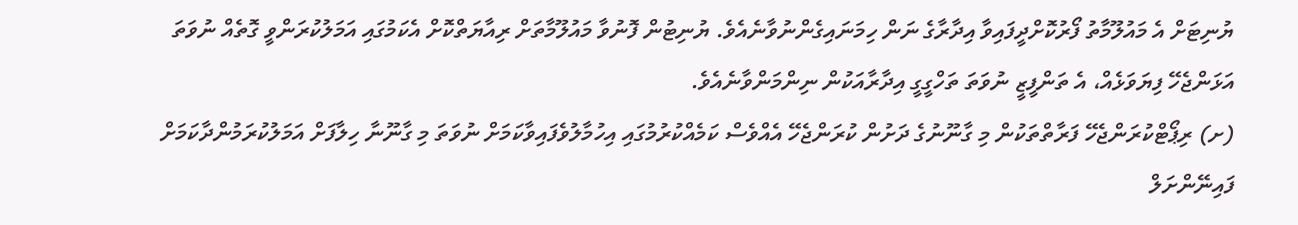ޔުނިޓަށް އެ މައުލޫމާތު ފޯރުކޮށްދީފައިވާ އިދާރާގެ ނަން ހިމަނައިގެންނުވާނެއެވެ. ޔުނިޓުން ފޮނުވާ މައުލޫމާތަށް ރިއާޔަތްކޮށް އެކަމުގައި އަމަލުކުރަންވީ ގޮތެއް ނުވަތަ އަޅަންޖެހޭ ފިޔަވަޅެއް، އެ ތަންފީޒީ ނުވަތަ ތަހްގީގީ އިދާރާއަކުން ނިންމަންވާނެއެވެ.
(ށ) ރިޕޯޓްކުރަންޖެހޭ ފަރާތްތަކުން މި ގާނޫނުގެ ދަށުން ކުރަންޖެހޭ އެއްވެސް ކަމެއްކުރުމުގައި އިހުމާލުވެފައިވާކަމަށް ނުވަތަ މި ގާނޫނާ ހިލާފަށް އަމަލުކުރަމުންދާކަމަށް ފައިނޭންށަލް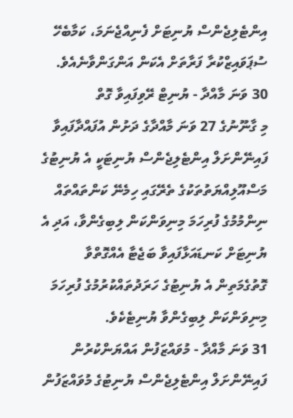އިންޓެލިޖެންސް ޔުނިޓަށް ފެނިއްޖެނަމަ، ކަމާބެހޭ ސުޕަވައިޒްކުރާ ފަރާތަށް އެކަން އަންގަންވާނެއެވެ.
30 ވަނަ މާއްދާ - ޔުނިޓް ރޭވިފައިވާ ގޮތް
މި ގާނޫނުގެ 27 ވަނަ މާއްދާގެ ދަށުން އުފައްދާފައިވާ ފައިނޭންށަލް އިންޓެލިޖެންސް ޔުނިޓަކީ އެ ޔުނިޓުގެ މަސްއޫލިއްޔަތުތަކުގެ ތެރޭގައި ހިމެނޭ ކަންތައްތައް ނިންމުމުގެ ފުރިހަމަ މިނިވަންކަން ލިބިގެންވާ، އަދި އެ ޔުނިޓަށް ކަނޑައަޅާފައިވާ ބަޖެޓާ އެއްގޮތްވާ ގޮތުގެމަތިން އެ ޔުނިޓުގެ ހަރަދުތައްކުރުމުގެ ފުރިހަމަ މިނިވަންކަން ލިބިގެންވާ ޔުނިޓެކެވެ.
31 ވަނަ މާއްދާ - މުވައްޒަފުން އައްޔަންކުރުން
ފައިނޭންށަލް އިންޓެލިޖެންސް ޔުނިޓުގެ މުވައްޒަފުން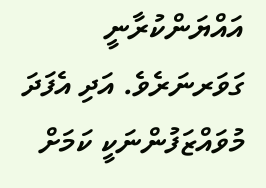އައްޔަންކުރާނީ ގަވަރނަރެވެ. އަދި އެފަދަ މުވައްޒަފުންނަކީ ކަމަށް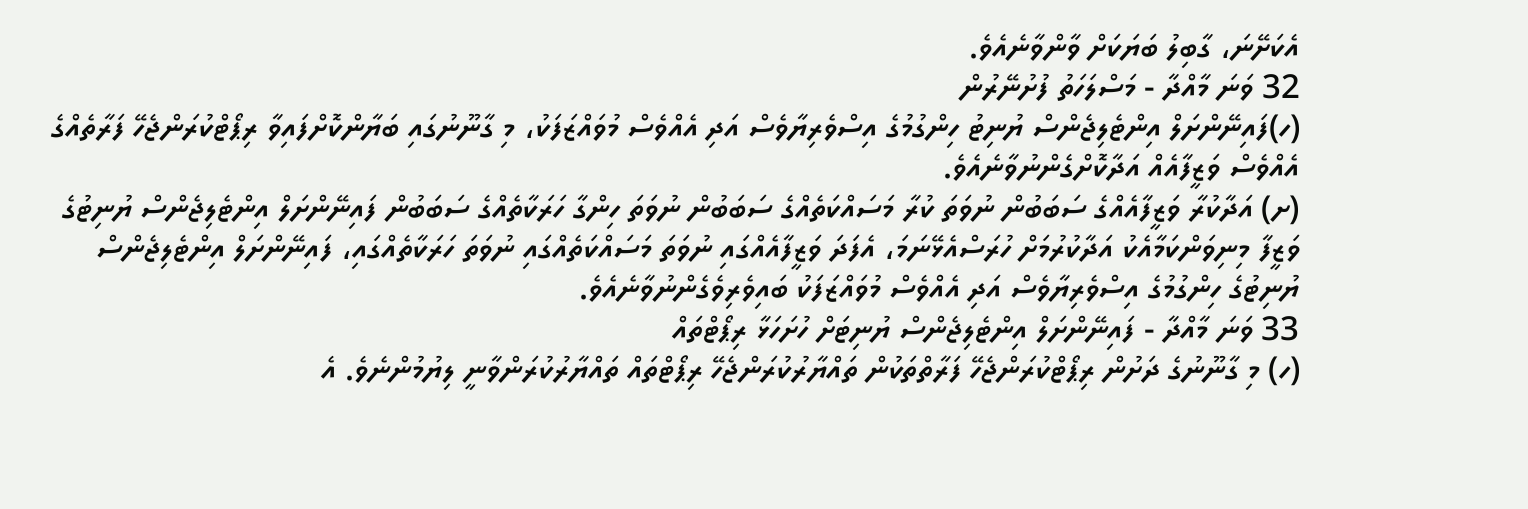އެކަށޭނަ، ގާބިލު ބަޔަކަށް ވާންވާނެއެވެ.
32 ވަނަ މާއްދާ - މަސްލަހަތު ފުށުނޭރުން
(ހ)ފައިނޭންށަލް އިންޓެލިޖެންސް ޔުނިޓު ހިންގުމުގެ އިސްވެރިޔާވެސް އަދި އެއްވެސް މުވައްޒަފަކު، މި ގާނޫނުގައި ބަޔާންކޮށްފައިވާ ރިޕޯޓްކުރަންޖެހޭ ފަރާތެއްގެ އެއްވެސް ވަޒީފާއެއް އަދާކޮށްގެންނުވާނެއެވެ.
(ށ) އަދާކުރާ ވަޒީފާއެއްގެ ސަބަބުން ނުވަތަ ކުރާ މަސައްކަތެއްގެ ސަބަބުން ނުވަތަ ހިންގާ ހަރަކާތެއްގެ ސަބަބުން ފައިނޭންށަލް އިންޓެލިޖެންސް ޔުނިޓުގެ ވަޒީފާ މިނިވަންކަމާއެކު އަދާކުރުމަށް ހުރަސްއެޅޭނަމަ، އެފަދަ ވަޒީފާއެއްގައި ނުވަތަ މަސައްކަތެއްގައި ނުވަތަ ހަރަކާތެއްގައި، ފައިނޭންށަލް އިންޓެލިޖެންސް ޔުނިޓުގެ ހިންގުމުގެ އިސްވެރިޔާވެސް އަދި އެއްވެސް މުވައްޒަފަކު ބައިވެރިވެގެންނުވާނެއެވެ.
33 ވަނަ މާއްދާ - ފައިނޭންށަލް އިންޓެލިޖެންސް ޔުނިޓަށް ހުށަހަޅާ ރިޕޯޓްތައް
(ހ) މި ގާނޫނުގެ ދަށުން ރިޕޯޓްކުރަންޖެހޭ ފަރާތްތަކުން ތައްޔާރުކުރަންޖެހޭ ރިޕޯޓްތައް ތައްޔާރުކުރަންވާނީ ލިޔުމުންނެވެ. އެ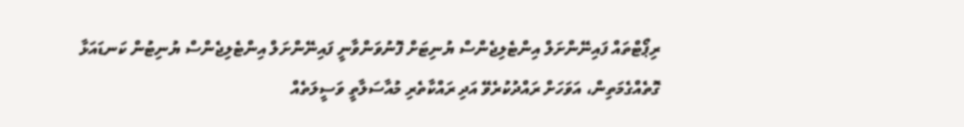ރިޕޯޓްތައް ފައިނޭންށަލް އިންޓެލިޖެންސް ޔުނިޓަށް ފޮނުވަންވާނީ ފައިނޭންށަލް އިންޓެލިޖެންސް ޔުނިޓުން ކަނޑައަޅާ ގޮތެއްގެމަތިން، އަވަހަށް ރައްދުކުރެވޭ އަދި ރައްކާތެރި މުއާސަލާތީ ވަސީލަތެއް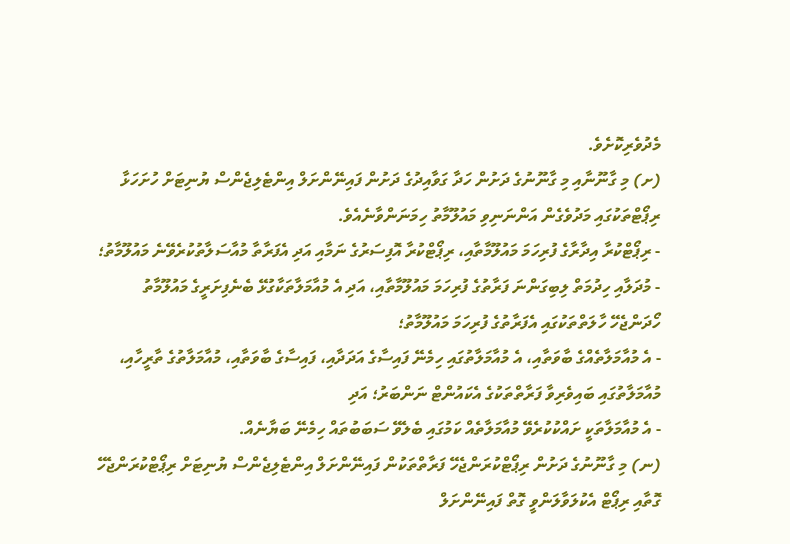މެދުވެރިކޮށެވެ.
(ށ) މި ގާނޫނާއި މި ގާނޫނުގެ ދަށުން ހަދާ ގަވާއިދުގެ ދަށުން ފައިނޭންށަލް އިންޓެލިޖެންސް ޔުނިޓަށް ހުށަހަޅާ ރިޕޯޓްތަކުގައި މަދުވެގެން އަންނަނިވި މައުލޫމާތު ހިމަނަންވާނެއެވެ.
- ރިޕޯޓްކުރާ އިދާރާގެ ފުރިހަމަ މައުލޫމާތާއި، ރިޕޯޓްކުރާ އޮފިސަރުގެ ނަމާއި އަދި އެފަރާތާ މުއާސަލާތުކުރެވޭނެ މައުލޫމާތު؛
- މުދަލާއި ހިދުމަތް ލިބިގަންނަ ފަރާތުގެ ފުރިހަމަ މައުލޫމާތާއި، އަދި އެ މުއާމަލާތަކާގުޅޭ ބެނެފިށަރީގެ މައުލޫމާތު ހޯދަންޖެހޭ ހާލަތްތަކުގައި އެފަރާތުގެ ފުރިހަމަ މައުލޫމާތު؛
- އެ މުއާމަލާތެއްގެ ބާވަތާއި، އެ މުއާމަލާތުގައި ހިމެނޭ ފައިސާގެ އަދަދާއި، ފައިސާގެ ބާވަތާއި، މުއާމަލާތުގެ ތާރީހާއި، މުއާމަލާތުގައި ބައިވެރިވާ ފަރާތްތަކުގެ އެކައުންޓް ނަންބަރު؛ އަދި
- އެ މުއާމަލާތަކީ ށައްކުކުރެވޭ މުއާމަލާތެއް ކަމުގައި ބެލެވޭ ސަބަބުތައް ހިމެނޭ ބަޔާނެއް.
(ނ) މި ގާނޫނުގެ ދަށުން ރިޕޯޓްކުރަންޖެހޭ ފަރާތްތަކުން ފައިނޭންށަލް އިންޓެލިޖެންސް ޔުނިޓަށް ރިޕޯޓްކުރަންޖެހޭ ގޮތާއި ރިޕޯޓް އެކުލަވާލަންވީ ގޮތް ފައިނޭންށަލް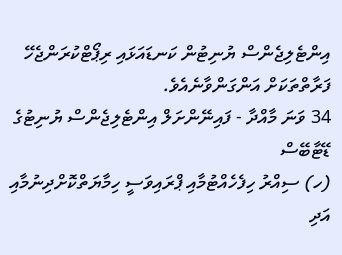އިންޓެލިޖެންސް ޔުނިޓުން ކަނޑައަޅައި ރިޕޯޓްކުރަންޖެހޭ ފަރާތްތަކަށް އަންގަންވާނެއެވެ.
34 ވަނަ މާއްދާ - ފައިނޭންށަލް އިންޓެލިޖެންސް ޔުނިޓުގެ ޑޭޓާބޭސް
(ހ) ސިއްރު ހިފެހެއްޓުމާއި ޕްރައިވަސީ ހިމާޔަތްކޮށްދިނުމާއި އަދި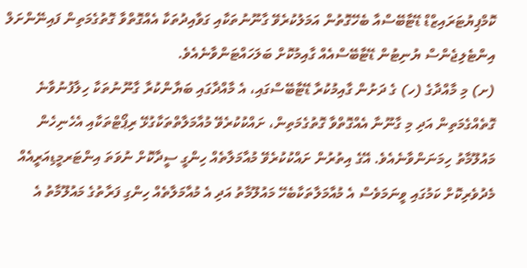ކޮމްޕިޔުޓަރައިޒްޑް ޑޭޓާބޭސްއާ ބެހޭގޮތުން އަމަލުކުރެވޭ ގާނޫނުތަކާއި ގަވާއިދުތަކާ އެއްގޮތްވާ ގޮތުގެމަތިން ފައިނޭންށަލް އިންޓެލިޖެންސް ޔުނިޓުން ޑޭޓާބޭސްއެއް ގާއިމުކޮށް ބަލަހައްޓަންވާނެއެވެ.
(ށ) މި މާއްދާގެ (ހ) ގެ ދަށުން ގާއިމުކުރާ ޑޭޓާބޭސްގައި، އެ މާއްދާގައި ބަޔާންކުރާ ގާނޫނުތަކާ ހިލާފުނުވާނެ ގޮތެއްގެމަތިން އަދި މި ގާނޫނާ އެއްގޮތްވާ ގޮތުގެމަތިން، ށައްކުކުރެވޭ މުއާމަލާތްތަކާގުޅޭ ރިޕޯޓްތަކާއި އެހެނިހެން މައުލޫމާތު ހިމަނަންވާނެއެވެ. އޭގެ އިތުރުން ށައްކުކުރެވޭ މުއާމަލާތެއް ހިންގީ ސީދާކޮށް ނުވަތަ އިންޓަރމީޑިއަރީއެއް މެދުވެރިކޮށް ކަމުގައި ވީނަމަވެސް އެ މުއާމަލާތަކާބެހޭ މައުލޫމާތު އަދި އެ މުއާމަލާތެއް ހިންގި ފަރާތުގެ މައުލޫމާތު އެ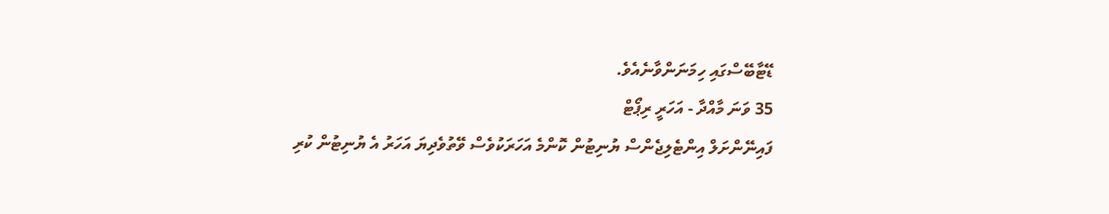ޑޭޓާބޭސްގައި ހިމަނަންވާނެއެވެ.
35 ވަނަ މާއްދާ - އަހަރީ ރިޕޯޓް
ފައިނޭންށަލް އިންޓެލިޖެންސް ޔުނިޓުން ކޮންމެ އަހަރަކުވެސް ވޭތުވެދިޔަ އަހަރު އެ ޔުނިޓުން ކުރި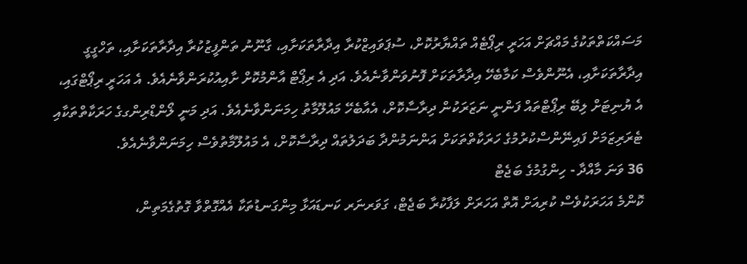މަސައްކަތްތަކުގެ މައްޗަށް އަހަރީ ރިޕޯޓެއް ތައްޔާރުކޮށް، ސުޕަވައިޒްކުރާ އިދާރާތަކަށާއި، ގާނޫނު ތަންފީޒުކުރާ އިދާރާތަކަށާއި، ތަހްގީގީ އިދާރާތަކަށާއި، އެނޫންވެސް ކަމާބެހޭ އިދާރާތަކަށް ފޮނުވަންވާނެއެވެ. އަދި އެ ރިޕޯޓް އާންމުކޮށް ށާއިއުކުރަންވާނެއެވެ. އެ އަހަރީ ރިޕޯޓްގައި،
އެ ޔުނިޓަށް ލިބޭ ރިޕޯޓްތައް ފަންނީ ނަޒަރަކުން ދިރާސާކޮށް، އެއާބެހޭ މައުލޫމާތު ހިމަނަންވާނެއެވެ. އަދި މަނީ ލޯންޑްރިންގގެ ހަރަކާތްތަކާއި ޓެރަރިޒަމަށް ފައިނޭންސްކުރުމުގެ ހަރަކާތްތަކަށް އަންނަމުންދާ ބަދަލުތައް ދިރާސާކޮށް، އެ މައުލޫމާތުވެސް ހިމަނަންވާނެއެވެ.
36 ވަނަ މާއްދާ - ހިންގުމުގެ ބަޖެޓް
ކޮންމެ އަހަރަކުވެސް ކުރިއަށް އޮތް އަހަރަށް ލަފާކުރާ ބަޖެޓް، ގަވަރނަރ ކަނޑައަޅާ މިންގަނޑުތަކާ އެއްގޮތްވާ ގޮތުގެމަތިން،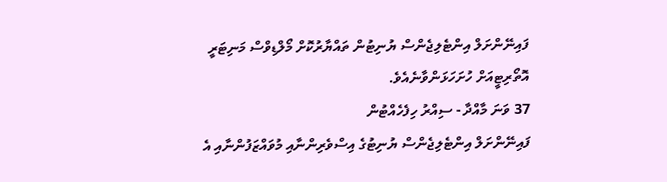ފައިނޭންށަލް އިންޓެލިޖެންސް ޔުނިޓުން ތައްޔާރުކޮށް މޯލްޑިވްސް މަނިޓަރީ އޮތޯރިޓީއަށް ހުށަހަޅަންވާނެއެވެ.
37 ވަނަ މާއްދާ - ސިއްރު ހިފެހެއްޓުން
ފައިނޭންށަލް އިންޓެލިޖެންސް ޔުނިޓުގެ އިސްވެރިންނާއި މުވައްޒަފުންނާއި އެ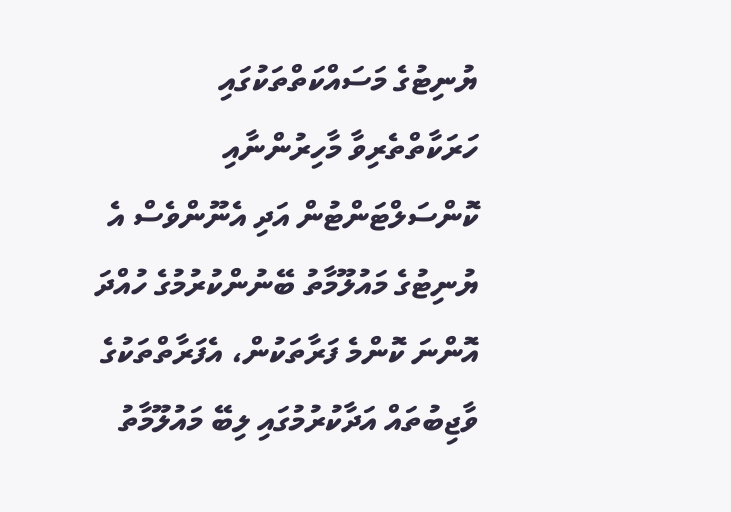ޔުނިޓުގެ މަސައްކަތްތަކުގައި ހަރަކާތްތެރިވާ މާހިރުންނާއި ކޮންސަލްޓަންޓުން އަދި އެނޫންވެސް އެ ޔުނިޓުގެ މައުލޫމާތު ބޭނުންކުރުމުގެ ހުއްދަ އޮންނަ ކޮންމެ ފަރާތަކުން، އެފަރާތްތަކުގެ ވާޖިބުތައް އަދާކުރުމުގައި ލިބޭ މައުލޫމާތު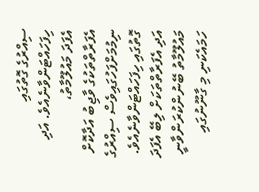ސިއްރުގެ ގޮތުގައި ހިފަހައްޓަންވާނެއެވެ. އަދި އެފަދަ މައުލޫމާތު، އެފަރާތްތަކުގެ ވާޖިބު އަދާކޮށް ނިމުމަށްފަހުގައިވެސް ސިއްރުގެ ގޮތުގައި ހިފަހައްޓަންވާނެއެވެ. އަދި އެފަރާތްތަކަށް ލިބޭ އެފަދަ މައުލޫމާތު ބޭނުންކުރަންވާނީ ހަމައެކަނި މި ގާނޫނުގައި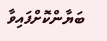ބަޔާންކޮށްފައިވާ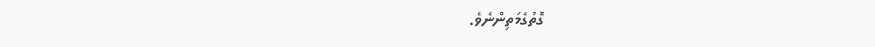ގޮތުގެމަތިންނެވެ.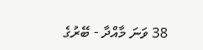38 ވަނަ މާއްދާ - ބޭރުގެ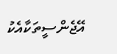އޭޖެންސީތަކާއެކު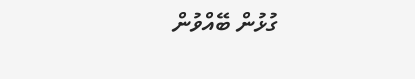ގުޅުން ބޭއްވުން